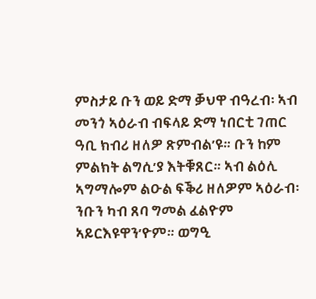ምስታይ ቡን ወይ ድማ ቓህዋ ብዓረብ፡ ኣብ መንጎ ኣዕራብ ብፍላይ ድማ ነበርቲ ገጠር ዓቢ ክብሪ ዘለዎ ጽምብል’ዩ። ቡን ከም ምልክት ልግሲ’ያ እትቑጸር። ኣብ ልዕሊ ኣግማሎም ልዑል ፍቕሪ ዘለዎም ኣዕራብ፡ ንቡን ካብ ጸባ ግመል ፈልዮም ኣይርእዩዋን’ዮም። ወግዒ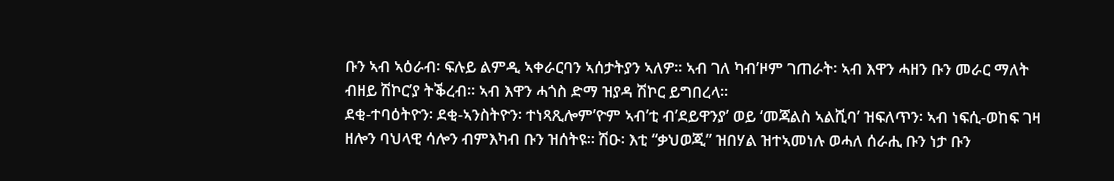ቡን ኣብ ኣዕራብ፡ ፍሉይ ልምዲ ኣቀራርባን ኣሰታትያን ኣለዎ። ኣብ ገለ ካብ’ዞም ገጠራት፡ ኣብ እዋን ሓዘን ቡን መራር ማለት ብዘይ ሽኮር’ያ ትቕረብ። ኣብ እዋን ሓጎስ ድማ ዝያዳ ሽኮር ይግበረላ።
ደቂ-ተባዕትዮን፡ ደቂ-ኣንስትዮን፡ ተነጻጺሎም’ዮም ኣብ’ቲ ብ’ደይዋንያ’ ወይ ‘መጃልስ ኣልሺባ’ ዝፍለጥን፡ ኣብ ነፍሲ-ወከፍ ገዛ ዘሎን ባህላዊ ሳሎን ብምእካብ ቡን ዝሰትዩ። ሽዑ፡ እቲ “ቃህወጂ” ዝበሃል ዝተኣመነሉ ወሓለ ሰራሒ ቡን ነታ ቡን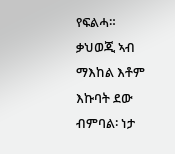የፍልሓ። ቃህወጂ ኣብ ማእከል እቶም እኩባት ደው ብምባል፡ ነታ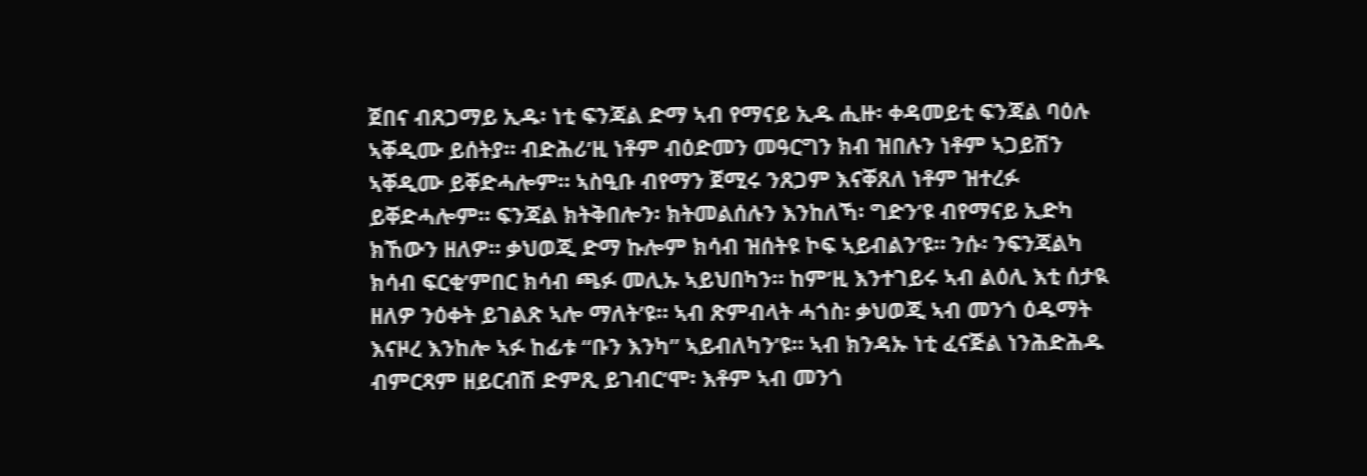ጀበና ብጸጋማይ ኢዱ፡ ነቲ ፍንጃል ድማ ኣብ የማናይ ኢዱ ሒዙ፡ ቀዳመይቲ ፍንጃል ባዕሉ ኣቐዲሙ ይሰትያ። ብድሕሪ’ዚ ነቶም ብዕድመን መዓርግን ክብ ዝበሉን ነቶም ኣጋይሽን ኣቐዲሙ ይቐድሓሎም። ኣስዒቡ ብየማን ጀሚሩ ንጸጋም እናቐጸለ ነቶም ዝተረፉ ይቐድሓሎም። ፍንጃል ክትቅበሎን፡ ክትመልሰሉን እንከለኻ፡ ግድን’ዩ ብየማናይ ኢድካ ክኸውን ዘለዎ። ቃህወጂ ድማ ኩሎም ክሳብ ዝሰትዩ ኮፍ ኣይብልን’ዩ። ንሱ፡ ንፍንጃልካ ክሳብ ፍርቂ’ምበር ክሳብ ጫፉ መሊኡ ኣይህበካን። ከም’ዚ እንተገይሩ ኣብ ልዕሊ እቲ ሰታዪ ዘለዎ ንዕቀት ይገልጽ ኣሎ ማለት’ዩ። ኣብ ጽምብላት ሓጎስ፡ ቃህወጂ ኣብ መንጎ ዕዱማት እናዞረ እንከሎ ኣፉ ከፊቱ “ቡን እንካ” ኣይብለካን’ዩ። ኣብ ክንዳኡ ነቲ ፈናጅል ነንሕድሕዱ ብምርጻም ዘይርብሽ ድምጺ ይገብር’ሞ፡ እቶም ኣብ መንጎ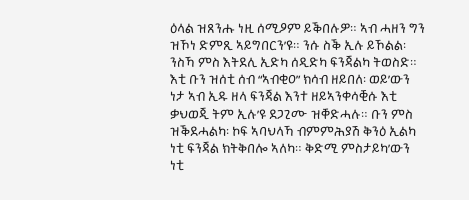ዕላል ዝጸንሑ ነዚ ሰሚዖም ይቕበሉዎ። ኣብ ሓዘን ግን ዝኾነ ድምጺ ኣይግበርን’ዩ። ንሱ ስቕ ኢሉ ይኾልል፡ ንስኻ ምስ እትደሊ ኢድካ ሰዲድካ ፍንጃልካ ትወስድ። እቲ ቡን ዝሰቲ ሰብ “ኣብቂዐ” ክሳብ ዘይበለ፡ ወይ’ውን ነታ ኣብ ኢዱ ዘላ ፍንጃል እንተ ዘይኣንቀሳቒሱ እቲ ቃህወጂ ትም ኢሉ’ዩ ደጋጊሙ ዝቐድሓሉ። ቡን ምስ ዝቕደሓልካ፡ ኮፍ ኣባህላኻ ብምምሕያሽ ቅንዕ ኢልካ ነቲ ፍንጃል ክትቅበሎ ኣለካ። ቅድሚ ምስታይካ’ውን ነቲ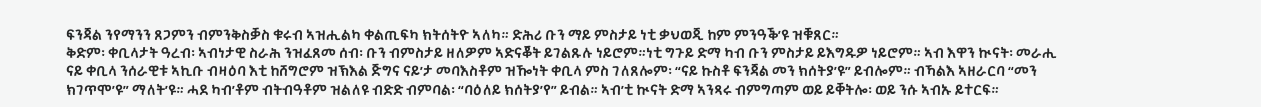ፍንጃል ንየማንን ጸጋምን ብምንቅስቓስ ቁሩብ ኣዝሒልካ ቀልጢፍካ ክትሰትዮ ኣለካ። ድሕሪ ቡን ማይ ምስታይ ነቲ ቃህወጂ ከም ምንዓቕ’ዩ ዝቑጸር።
ቅድም፡ ቀቢላታት ዓረብ፡ ኣብነታዊ ስራሕ ንዝፈጸመ ሰብ፡ ቡን ብምስታይ ዘለዎም ኣድናቖት ይገልጹሉ ነይሮም።ነቲ ግጉይ ድማ ካብ ቡን ምስታይ ይእግዱዎ ነይሮም። ኣብ እዋን ኲናት፡ መራሒ ናይ ቀቢላ ንሰራዊቱ ኣኪቡ ብዛዕባ እቲ ከሸግሮም ዝኽእል ጅግና ናይ’ታ መባእስቶም ዝዀነት ቀቢላ ምስ ገለጸሎም፡ “ናይ ኩስቶ ፍንጃል መን ክሰትያ’ዩ” ይብሎም። ብኻልእ ኣዘራርባ “መን ክገጥሞ’ዩ” ማለት’ዩ። ሓደ ካብ’ቶም ብትብዓቶም ዝልለዩ ብድድ ብምባል፡ “ባዕለይ ክሰትያ’የ” ይብል። ኣብ’ቲ ኲናት ድማ ኣንጻሩ ብምግጣም ወይ ይቐትሎ፡ ወይ ንሱ ኣብኡ ይተርፍ።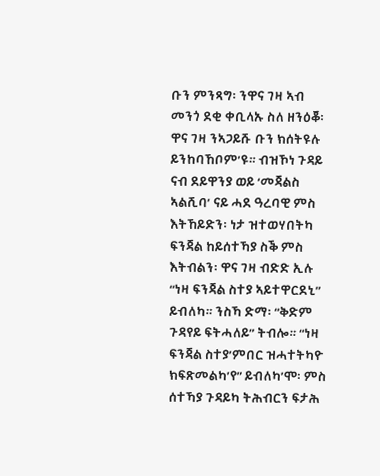ቡን ምንጻግ፡ ንዋና ገዛ ኣብ መንጎ ደቂ ቀቢላኡ ስለ ዘንዕቖ፡ ዋና ገዛ ንኣጋይሹ ቡን ክሰትዩሉ ይንከባኸቦም’ዩ። ብዝኾነ ጉዳይ ናብ ደይዋንያ ወይ ‘መጃልስ ኣልሺባ’ ናይ ሓደ ዓረባዊ ምስ እትኸይድን፡ ነታ ዝተወሃበትካ ፍንጃል ከይሰተኻያ ስቕ ምስ እትብልን፡ ዋና ገዛ ብድድ ኢሉ “ነዛ ፍንጃል ስተያ ኣይተዋርደኒ” ይብለካ። ንስኻ ድማ፡ “ቅድም ጉዳየይ ፍትሓለይ” ትብሎ። “ነዛ ፍንጃል ስተያ’ምበር ዝሓተትካዮ ክፍጽመልካ’የ” ይብለካ’ሞ፡ ምስ ሰተኻያ ጉዳይካ ትሕብርን ፍታሕ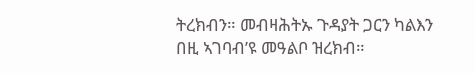ትረክብን። መብዛሕትኡ ጉዳያት ጋርን ካልእን በዚ ኣገባብ’ዩ መዓልቦ ዝረክብ።